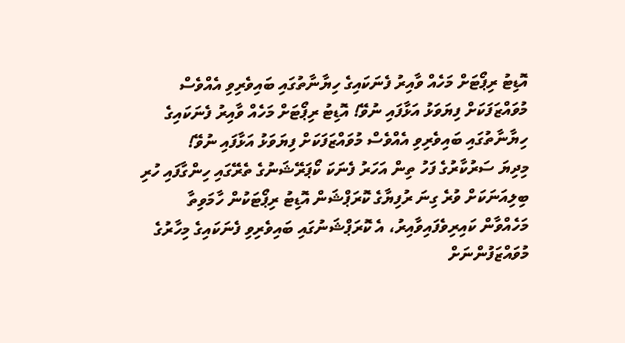އޮޑިޓު ރިޕޯޓަށް މަހެއް ވާއިރު ފެނަކައިގެ ހިޔާނާތުގައި ބައިވެރިވި އެއްވެސް މުވައްޒަފަކަށް ފިޔަވަޅު އަޅާފައި ނުވޭ! އޮޑިޓު ރިޕޯޓަށް މަހެއް ވާއިރު ފެނަކައިގެ ހިޔާނާތުގައި ބައިވެރިވި އެއްވެސް މުވައްޒަފަކަށް ފިޔަވަޅު އަޅާފައި ނުވޭ!
މިދިޔަ ސަރުކާރުގެ ފަހު ތިން އަހަރު ފެނަކަ ކޯޕަރޭޝަނުގެ ތެރޭގައި ހިންގާފައި ހުރި ބިލިއަނަކަށް ވުރެ ގިނަ ރުފިޔާގެ ކޮރަޕްޝަން އޮޑިޓު ރިޕޯޓަކުން ހާމަވިތާ މަހެއްވާން ކައިރިވެފައިވާއިރު، އެ ކޮރަޕްޝަނުގައި ބައިވެރިވި ފެނަކައިގެ މިހާރުގެ މުވައްޒަފުންނަށް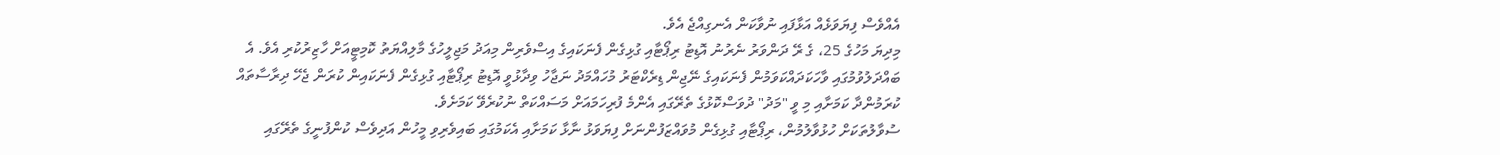އެއްވެސް ފިޔަވަޅެއް އަޅާފައި ނުވާކަން އެނގިއްޖެ އެވެ.
މިދިޔަ މަހުގެ 25، ގެ ރޭ ދަންވަރު ނެރުނު އޮޑިޓު ރިޕޯޓާއި ގުޅިގެން ފެނަކައިގެ އިސްވެރިން މިއަދު މަޖިލީހުގެ މާލިއްޔަތު ކޮމިޓީއަށް ހާޒިރުކުރި އެވެ. އެ ބައްދަލުވުމުގައި ވާހަކަދައްކަވަމުން ފެނަކައިގެ ނޭޖިން ޑިރެކްޓަރު މުހައްމަދު ނަޖާހު ވިދާޅުވީ އޮޑިޓު ރިޕޯޓާއި ގުޅިގެން ފެނަކައިން ކުރަން ޖެހޭ ދިރާސާތައް ކުރަމުންދާ ކަމަށާއި މި ވީ "މަދު" ދުވަސްކޮޅުގެ ތެރޭގައި އެންމެ ފުރިހަމައަށް މަސައްކަތް ނުކުރެވޭ ކަމަށެވެ.
ސުވާލުތަކަށް ހުޅުވާލުމުން، ރިޕޯޓާއި ގުޅިގެން މުވައްޒަފުންނަށް ފިޔަވަޅު ނާޅާ ކަމަށާއި އެކަމުގައި ބައިވެރިވި މީހުން އަދިވެސް ކުންފުނީގެ ތެރޭގައި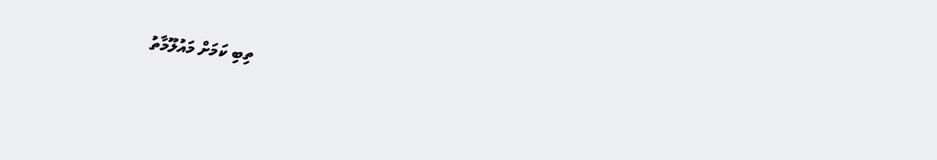ތިބި ކަމަށް މައުލޫމާތު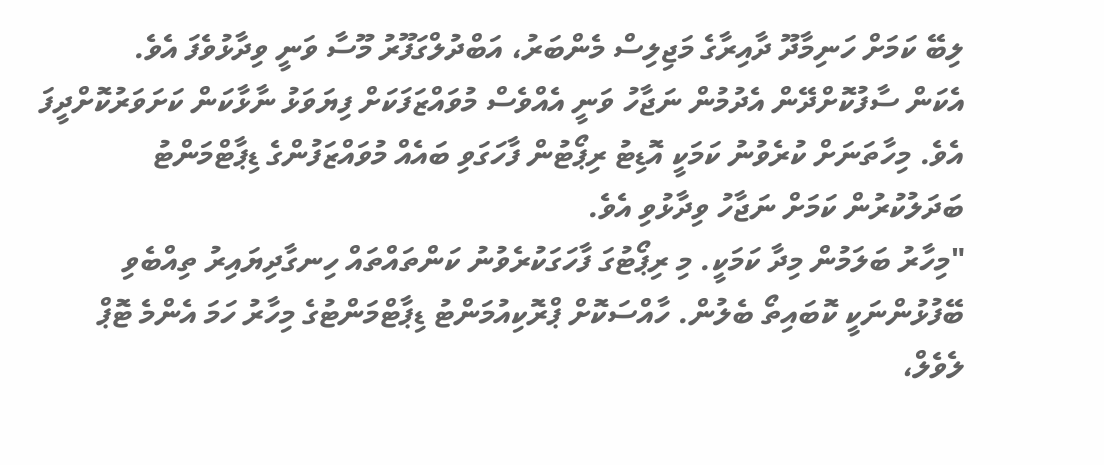ލިބޭ ކަމަށް ހަނިމާދޫ ދާއިރާގެ މަޖިލިސް މެންބަރު، އަބްދުލްގަފޫރު މޫސާ ވަނީ ވިދާޅުވެފަ އެވެ.
އެކަން ސާފުކޮށްދޭން އެދުމުން ނަޖާހު ވަނީ އެއްވެސް މުވައްޒަފަކަށް ފިޔަވަޅު ނާޅާކަން ކަށަވަރުކޮށްދީފަ އެވެ. މިހާތަނަށް ކުރެވުނު ކަމަކީ އޮޑިޓު ރިޕޯޓުން ފާހަގަވި ބައެއް މުވައްޒަފުންގެ ޑިޕާޓްމަންޓު ބަދަލުކުރުން ކަމަށް ނަޖާހު ވިދާޅުވި އެވެ.
"މިހާރު ބަލަމުން މިދާ ކަމަކީ. މި ރިޕޯޓުގަ ފާހަގަކުރެވުނު ކަންތައްތައް ހިނގާދިޔައިރު ތިއްބެވި ބޭފުޅުންނަކީ ކޮބައިތޯ ބެލުން. ހާއްސަކޮށް ޕްރޮކިއުމަންޓު ޑިޕާޓްމަންޓުގެ މިހާރު ހަމަ އެންމެ ޓޮޕް ލެވެލް،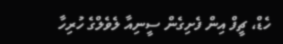ހެޑް، ޗީފް އިން ފެށިގެން ސީނިއާ ލެވެލްގެ ހުރިހާ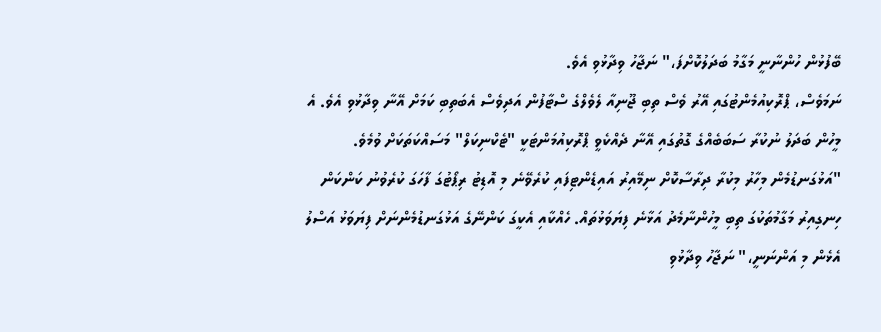ބޭފުޅުން ހުންނާނީ މަގާމު ބަދަލުކޮށްފަ،" ނަޖާހު ވިދާޅުވި އެވެ.
ނަމަވެސް، ޕްރޮކިއުމެންޓުގައި އޭރު ވެސް ތިބި ޖޫނިއާ ލެވެލްގެ ސްޓާފުން އަދިވެސް އެބަތިބި ކަމަށް އޭނާ ވިދާޅުވި އެވެ. އެ މީހުން ބަދަލު ނުކުރާ ސަބަބެއްގެ ގޮތުގައި އޭނާ ދެއްކެވީ ޕްރޮކިއުމަންޓަކީ "ޓެކްނިކަލް" މަސައްކަތަކަށް ވުމެވެ.
"އަޅުގަނޑުމެން މިހާރު މިކުރާ ދިރާސާކޮށް ނިމޭއިރު އައިޑެންޓިފައި ކުރެވޭނެ މި އޮޑިޓު ރިޕޯޓުގަ ފާހަގަ ކުރެވުނު ކަންކަން ހިނގިއިރު މަގާމުތަކުގަ ތިބި މީހުންނާމެދު އަޅާނެ ފިޔަވަޅުތައް. ހެއްކާއި އެކީގަ ކަންނޭގެ އަޅުގަނޑުމެންނަށް ފިޔަވަޅު އަސްލު އެޅެން މި އަންނަނީ،" ނަޖާހު ވިދާޅުވި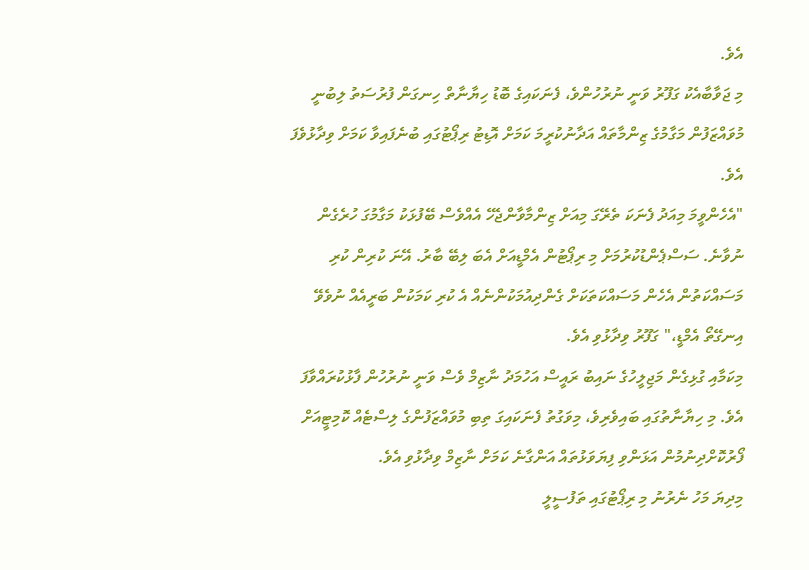އެވެ.
މި ޖަވާބާއެކު ގަފޫރު ވަނީ ނުރުހުންވެ، ފެނަކައިގެ ބޮޑު ހިޔާނާތް ހިނގަން ފުރުސަތު ލިބުނީ މުވައްޒަފުން މަގާމުގެ ޒިންމާތައް އަދާނުކުރީމަ ކަމަށް އޮޑިޓު ރިޕޯޓުގައި ބުނެފައިވާ ކަމަށް ވިދާޅުވެފަ އެވެ.
"އެހެންވީމަ މިއަދު ފެނަކަ ތެރޭގަ މިއަށް ޒިންމާވާންޖެހޭ އެއްވެސް ބޭފުޅަކު މަގާމުގަ ހުރެގެން ނުވާނެ. ސަސްޕެންޑުކުރުމަށް މި ރިޕޯޓުން އެމްޑީއަށް އެބަ ލިބޭ ބާރު. އޭނަ ކުރިން ކުރި މަސައްކަތުން އެހެން މަސައްކަތަކަށް ގެންދިއުމަކުންނެއް އެ ކުރި ކަމަކުން ބަރީއެއް ނުވެވޭ އިނގޭތޯ އެމްޑީ،" ގަފޫރު ވިދާޅުވި އެވެ.
މިކަމާއި ގުޅިގެން މަޖިލީހުގެ ނައިބު ރައީސް އަހުމަދު ނާޒިމް ވެސް ވަނީ ނުރުހުން ފާޅުކުރައްވާފަ އެވެ. މި ހިޔާނާތުގައި ބައިވެރިވެ، މިވަގުތު ފެނަކައިގަ ތިބި މުވައްޒަފުންގެ ލިސްޓެއް ކޮމިޓީއަށް ފޯރުކޮށްދިނުމުން އަޅަންވި ފިޔަވަޅުތައް އަންގާނެ ކަމަށް ނާޒިމް ވިދާޅުވި އެވެ.
މިދިޔަ މަހު ނެރުނު މި ރިޕޯޓުގައި ތަފުސީލީ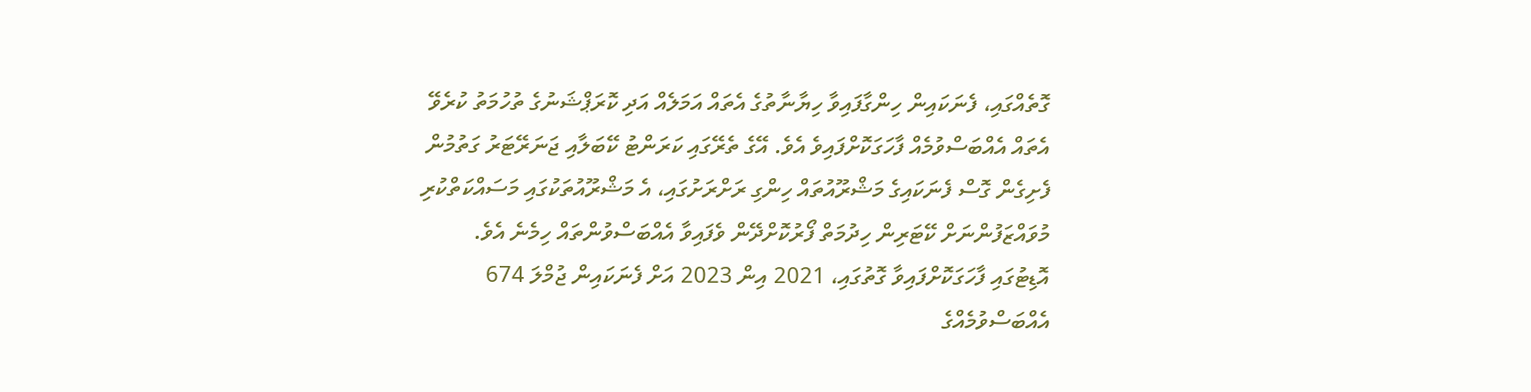ގޮތެއްގައި، ފެނަކައިން ހިންގާފައިވާ ހިޔާނާތުގެ އެތައް އަމަލެއް އަދި ކޮރަޕްޝަނުގެ ތުހުމަތު ކުރެވޭ އެތައް އެއްބަސްވުމެއް ފާހަގަކޮށްފައިވެ އެވެ. އޭގެ ތެރޭގައި ކަރަންޓު ކޭބަލާއި ޖަނަރޭޓަރު ގަތުމުން ފެށިގެން ގޮސް ފެނަކައިގެ މަޝްރޫއުތައް ހިންގި ރަށްރަށުގައި، އެ މަޝްރޫއުތަކުގައި މަސައްކަތްކުރި މުވައްޒަފުންނަށް ކޭޓަރިން ހިދުމަތް ފޯރުކޮށްދޭން ވެފައިވާ އެއްބަސްވުންތައް ހިމެނެ އެވެ.
އޮޑިޓުގައި ފާހަގަކޮށްފައިވާ ގޮތުގައި، 2021 އިން 2023 އަށް ފެނަކައިން ޖުމްލަ 674 އެއްބަސްވުމެއްގެ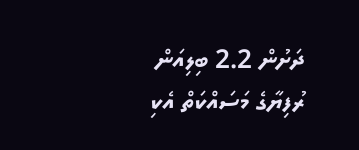ދަށުން 2.2 ބިލިއަން ރުފިޔާގެ މަސައްކަތް އެކި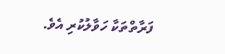ފަރާތްތަކާ ހަވާލުކުރި އެވެ.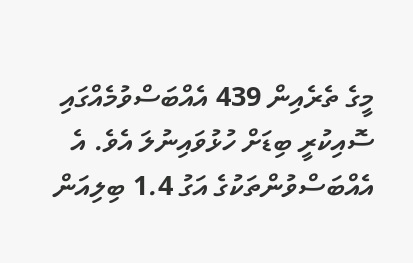މީގެ ތެރެއިން 439 އެއްބަސްވުމެއްގައި ސޮއިކުރީ ބިޑަށް ހުޅުވައިނުލަ އެވެ. އެ އެއްބަސްވުންތަކުގެ އަގު 1.4 ބިލިއަން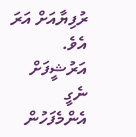ރުފިޔާއަށް އަރަ އެވެ.
އަރުޝީފަށް ނެގީ
އެންމެފަހުން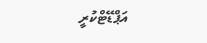އަޕްޑޭޓްކުރީ